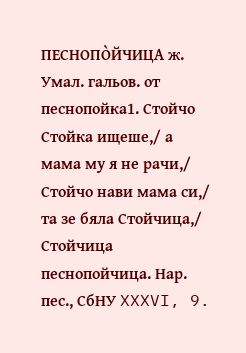ПЕСНОПО̀ЙЧИЦА ж. Умал. гальов. от песнопойка1. Стойчо Стойка ищеше,/ а мама му я не рачи,/ Стойчо нави мама си,/ та зе бяла Стойчица,/ Стойчица песнопойчица. Нар. пес., СбНУ XXXVI, 9.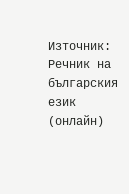Източник: Речник на българския език (онлайн)